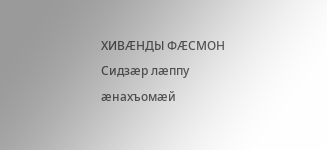ХИВÆНДЫ ФÆСМОН
Сидзæр лæппу æнахъомæй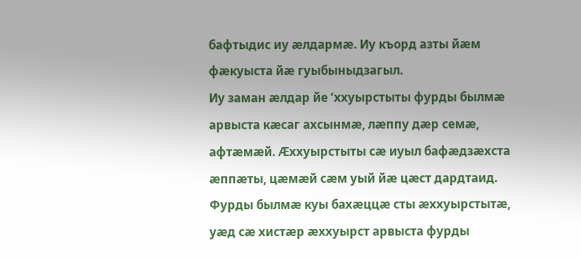бафтыдис иу æлдармæ. Иу къорд азты йæм фæкуыста йæ гуыбыныдзагыл.
Иу заман æлдар йе ’ххуырстыты фурды былмæ арвыста кæсаг ахсынмæ, лæппу дæр семæ, афтæмæй. Æххуырстыты сæ иуыл бафæдзæхста æппæты, цæмæй сæм уый йæ цæст дардтаид. Фурды былмæ куы бахæццæ сты æххуырстытæ, уæд сæ хистæр æххуырст арвыста фурды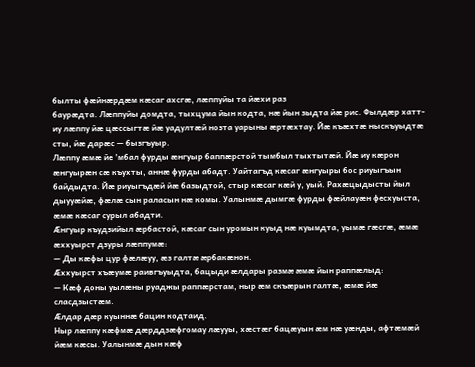былты фæйнæрдæм кæсаг ахсгæ, лæппуйы та йæхи раз
баурæдта. Лæппуйы домдта, тыхцума йын кодта, нæ йын зыдта йæ рис. Фылдæр хатт-иу лæппу йæ цæссыгтæ йæ уадултæй нозта уарыны æртæхтау. Йæ къæхтæ ныскъуыдтæ сты, йæ дарæс — бызгъуыр.
Лæппу æмæ йе ’мбал фурды æнгуыр баппæрстой тымбыл тыхтытæй. Йæ иу кæрон æнгуырæн сæ къухты, аннæ фурды абадт. Уайтагъд кæсаг æнгуыры бос риуыгъын байдыдта. Йæ риуыгъдæй йæ базыдтой, стыр кæсаг кæй у, уый. Рахæцыдысты йыл дыууæйæ, фæлæ сын раласын нæ комы. Уалынмæ дымгæ фурды фæйлауæн фесхуыста, æмæ кæсаг сурыл абадти.
Æнгуыр къудзийыл æрбастой, кæсаг сын уромын куыд нæ куымдта, уымæ гæсгæ, æмæ æххуырст дзуры лæппумæ:
— Ды кæфы цур фæлæуу, æз галтæ æрбакæнон.
Æххуырст хъæумæ раивгъуыдта, бацыди æлдары размæ æмæ йын раппæлыд:
— Кæф доны уылæны руаджы раппæрстам, ныр æм скъæрын галтæ, æмæ йæ сласдзыстæм.
Æлдар дæр куыннæ бацин кодтаид.
Ныр лæппу кæфмæ дæрддзæфгомау лæууы, хæстæг бацæуын æм нæ уæнды, афтæмæй йæм кæсы. Уалынмæ дын кæф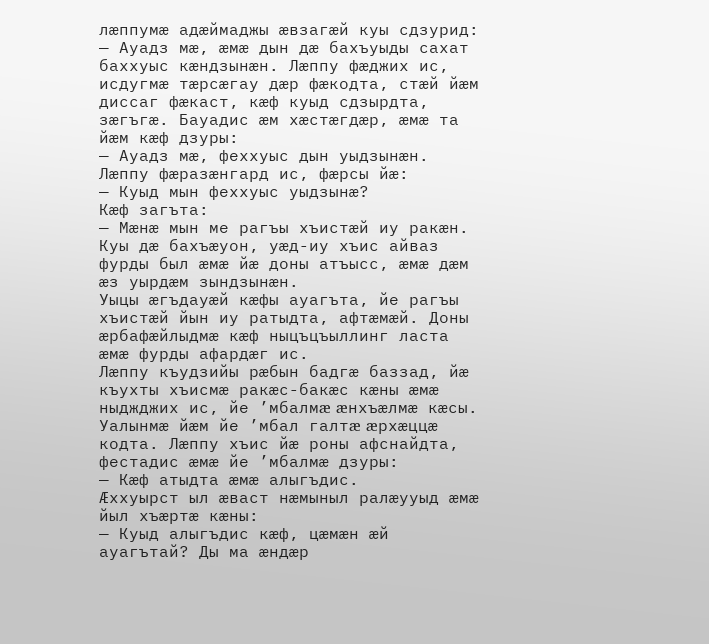лæппумæ адæймаджы æвзагæй куы сдзурид:
— Ауадз мæ, æмæ дын дæ бахъуыды сахат баххуыс кæндзынæн. Лæппу фæджих ис, исдугмæ тæрсæгау дæр фæкодта, стæй йæм диссаг фæкаст, кæф куыд сдзырдта, зæгъгæ. Бауадис æм хæстæгдæр, æмæ та йæм кæф дзуры:
— Ауадз мæ, феххуыс дын уыдзынæн.
Лæппу фæразæнгард ис, фæрсы йæ:
— Куыд мын феххуыс уыдзынæ?
Кæф загъта:
— Мæнæ мын ме рагъы хъистæй иу ракæн. Куы дæ бахъæуон, уæд-иу хъис айваз фурды был æмæ йæ доны атъысс, æмæ дæм æз уырдæм зындзынæн.
Уыцы æгъдауæй кæфы ауагъта, йе рагъы хъистæй йын иу ратыдта, афтæмæй. Доны æрбафæйлыдмæ кæф ныцъцъыллинг ласта æмæ фурды афардæг ис.
Лæппу къудзийы рæбын бадгæ баззад, йæ къухты хъисмæ ракæс-бакæс кæны æмæ ныджджих ис, йе ’мбалмæ æнхъæлмæ кæсы.
Уалынмæ йæм йе ’мбал галтæ æрхæццæ кодта. Лæппу хъис йæ роны афснайдта, фестадис æмæ йе ’мбалмæ дзуры:
— Кæф атыдта æмæ алыгъдис.
Æххуырст ыл æваст нæмыныл ралæууыд æмæ йыл хъæртæ кæны:
— Куыд алыгъдис кæф, цæмæн æй ауагътай? Ды ма æндæр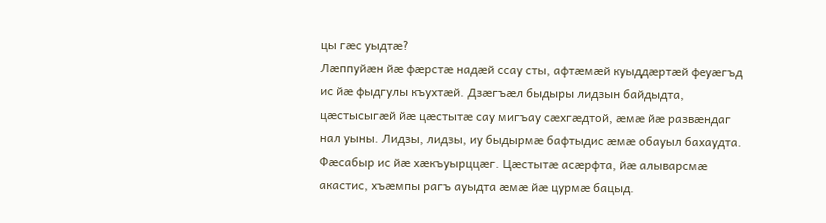цы гæс уыдтæ?
Лæппуйæн йæ фæрстæ надæй ссау сты, афтæмæй куыддæртæй феуæгъд ис йæ фыдгулы къухтæй. Дзæгъæл быдыры лидзын байдыдта, цæстысыгæй йæ цæстытæ сау мигъау сæхгæдтой, æмæ йæ развæндаг нал уыны. Лидзы, лидзы, иу быдырмæ бафтыдис æмæ обауыл бахаудта. Фæсабыр ис йæ хæкъуырццæг. Цæстытæ асæрфта, йæ алыварсмæ акастис, хъæмпы рагъ ауыдта æмæ йæ цурмæ бацыд.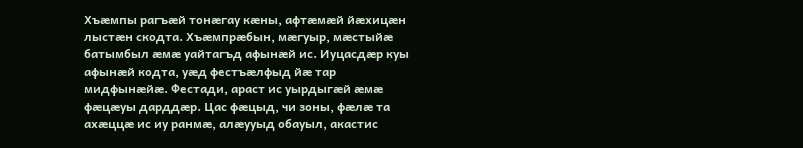Хъæмпы рагъæй тонæгау кæны, афтæмæй йæхицæн лыстæн скодта. Хъæмпрæбын, мæгуыр, мæстыйæ батымбыл æмæ уайтагъд афынæй ис. Иуцасдæр куы афынæй кодта, уæд фестъæлфыд йæ тар мидфынæйæ. Фестади, араст ис уырдыгæй æмæ фæцæуы дарддæр. Цас фæцыд, чи зоны, фæлæ та ахæццæ ис иу ранмæ, алæууыд обауыл, акастис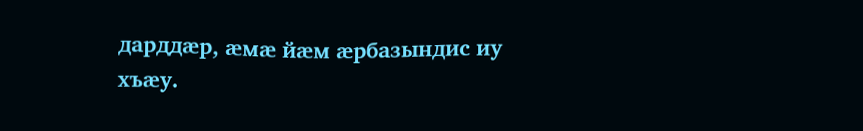дарддæр, æмæ йæм æрбазындис иу хъæу.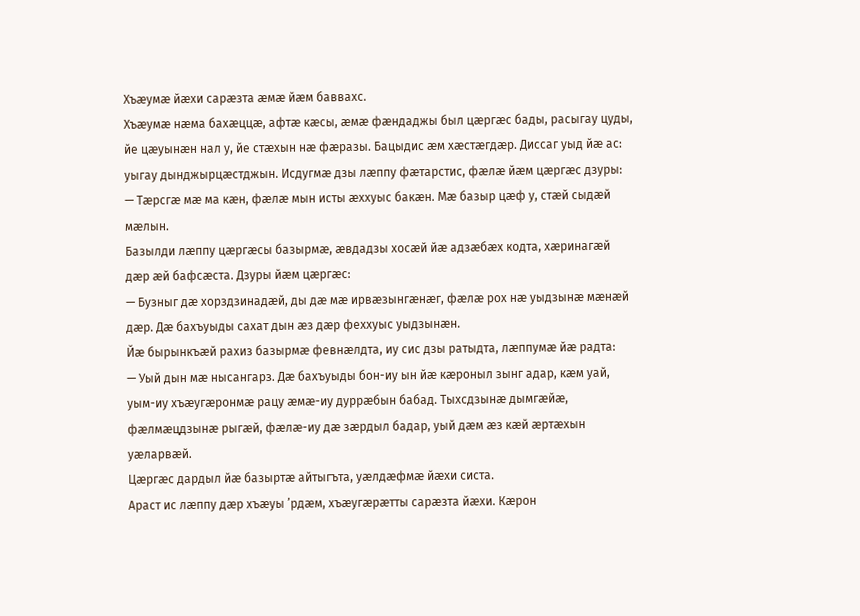Хъæумæ йæхи сарæзта æмæ йæм баввахс.
Хъæумæ нæма бахæццæ, афтæ кæсы, æмæ фæндаджы был цæргæс бады, расыгау цуды, йе цæуынæн нал у, йе стæхын нæ фæразы. Бацыдис æм хæстæгдæр. Диссаг уыд йæ ас: уыгау дынджырцæстджын. Исдугмæ дзы лæппу фæтарстис, фæлæ йæм цæргæс дзуры:
— Тæрсгæ мæ ма кæн, фæлæ мын исты æххуыс бакæн. Мæ базыр цæф у, стæй сыдæй мæлын.
Базылди лæппу цæргæсы базырмæ, æвдадзы хосæй йæ адзæбæх кодта, хæринагæй дæр æй бафсæста. Дзуры йæм цæргæс:
— Бузныг дæ хорздзинадæй, ды дæ мæ ирвæзынгæнæг, фæлæ рох нæ уыдзынæ мæнæй дæр. Дæ бахъуыды сахат дын æз дæр феххуыс уыдзынæн.
Йæ бырынкъæй рахиз базырмæ февнæлдта, иу сис дзы ратыдта, лæппумæ йæ радта:
— Уый дын мæ нысангарз. Дæ бахъуыды бон-иу ын йæ кæроныл зынг адар, кæм уай, уым-иу хъæугæронмæ рацу æмæ-иу дуррæбын бабад. Тыхсдзынæ дымгæйæ, фæлмæцдзынæ рыгæй, фæлæ-иу дæ зæрдыл бадар, уый дæм æз кæй æртæхын уæларвæй.
Цæргæс дардыл йæ базыртæ айтыгъта, уæлдæфмæ йæхи систа.
Араст ис лæппу дæр хъæуы ’рдæм, хъæугæрæтты сарæзта йæхи. Кæрон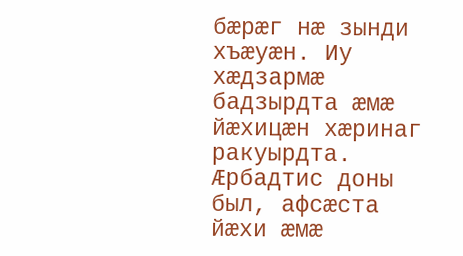бæрæг нæ зынди хъæуæн. Иу хæдзармæ бадзырдта æмæ йæхицæн хæринаг ракуырдта. Æрбадтис доны был, афсæста йæхи æмæ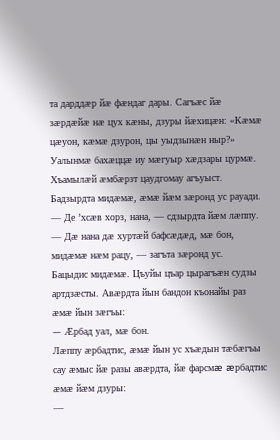та дарддæр йæ фæндаг дары. Сагъæс йæ зæрдæйæ нæ цух кæны, дзуры йæхицæн: «Кæмæ цæуон, кæмæ дзурон, цы уыдзынæн ныр?» Уалынмæ бахæццæ иу мæгуыр хæдзары цурмæ. Хъамылæй æмбæрзт цаудгомау агъуыст. Бадзырдта мидæмæ, æмæ йæм зæронд ус рауади.
— Де ’хсæв хорз, нана, — сдзырдта йæм лæппу.
— Дæ нана дæ хуртæй бафсæдæд, мæ бон, мидæмæ нæм рацу, — загъта зæронд ус.
Бацыдис мидæмæ. Цъуйы цъар цырагъæн судзы артдзæсты. Авæрдта йын бандон къонайы раз æмæ йын зæгъы:
— Æрбад уал, мæ бон.
Лæппу æрбадтис, æмæ йын ус хъæдын тæбæгъы сау æмыс йæ разы авæрдта, йæ фарсмæ æрбадтис æмæ йæм дзуры:
—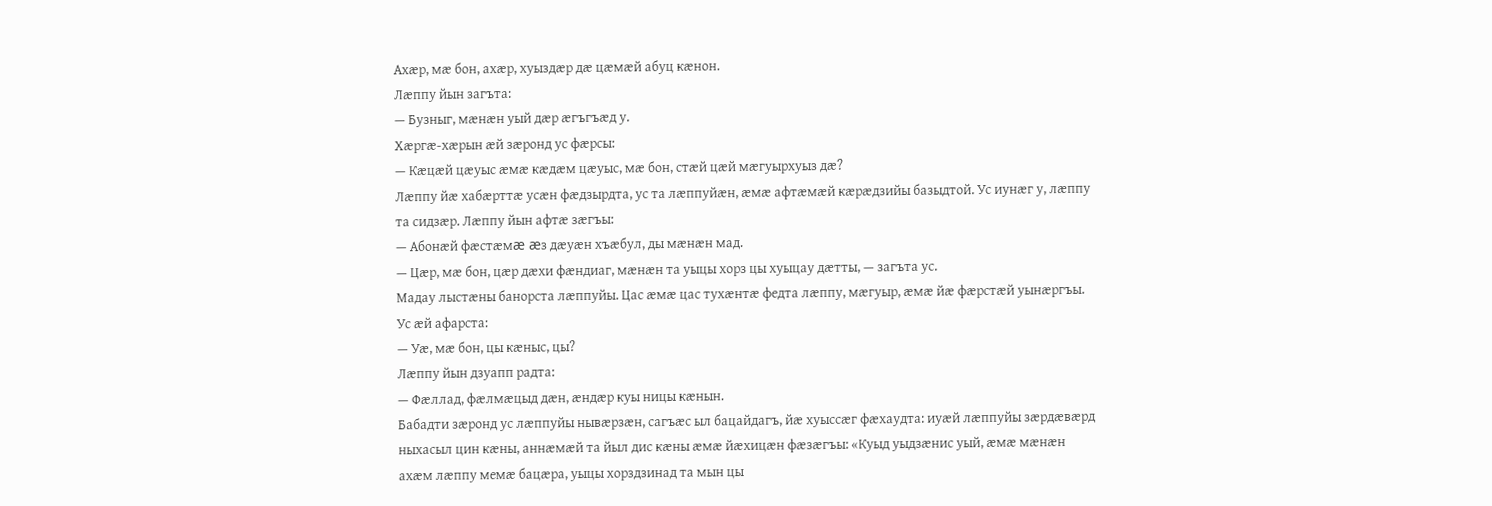Ахæр, мæ бон, ахæр, хуыздæр дæ цæмæй абуц кæнон.
Лæппу йын загъта:
— Бузныг, мæнæн уый дæр æгъгъæд у.
Хæргæ-хæрын æй зæронд ус фæрсы:
— Кæцæй цæуыс æмæ кæдæм цæуыс, мæ бон, стæй цæй мæгуырхуыз дæ?
Лæппу йæ хабæрттæ усæн фæдзырдта, ус та лæппуйæн, æмæ афтæмæй кæрæдзийы базыдтой. Ус иунæг у, лæппу та сидзæр. Лæппу йын афтæ зæгъы:
— Абонæй фæстæмæ æз дæуæн хъæбул, ды мæнæн мад.
— Цæр, мæ бон, цæр дæхи фæндиаг, мæнæн та уыцы хорз цы хуыцау дæтты, — загъта ус.
Мадау лыстæны банорста лæппуйы. Цас æмæ цас тухæнтæ федта лæппу, мæгуыр, æмæ йæ фæрстæй уынæргъы. Ус æй афарста:
— Уæ, мæ бон, цы кæныс, цы?
Лæппу йын дзуапп радта:
— Фæллад, фæлмæцыд дæн, æндæр куы ницы кæнын.
Бабадти зæронд ус лæппуйы нывæрзæн, сагъæс ыл бацайдагъ, йæ хуыссæг фæхаудта: иуæй лæппуйы зæрдæвæрд ныхасыл цин кæны, аннæмæй та йыл дис кæны æмæ йæхицæн фæзæгъы: «Куыд уыдзæнис уый, æмæ мæнæн ахæм лæппу мемæ бацæра, уыцы хорздзинад та мын цы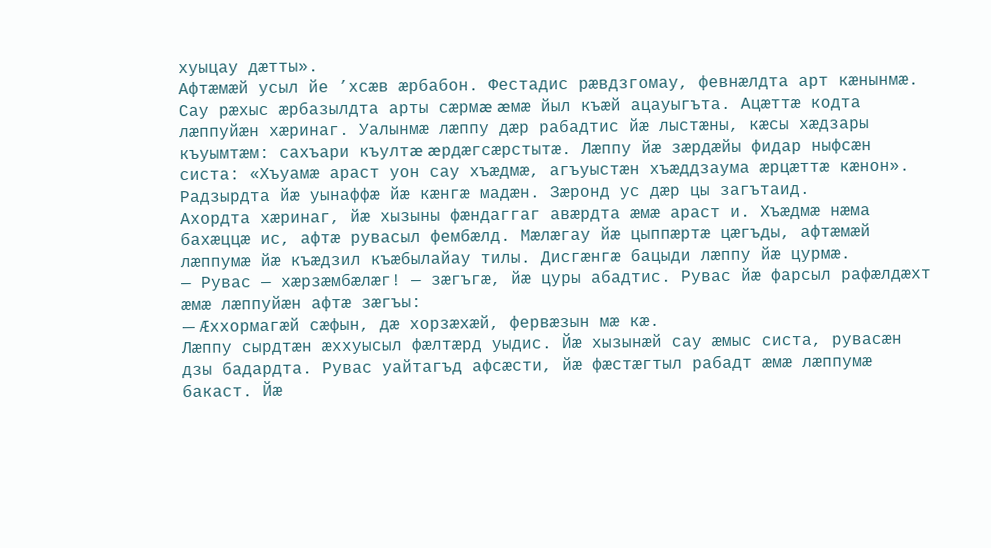хуыцау дæтты».
Афтæмæй усыл йе ’хсæв æрбабон. Фестадис рæвдзгомау, февнæлдта арт кæнынмæ. Сау рæхыс æрбазылдта арты сæрмæ æмæ йыл къæй ацауыгъта. Ацæттæ кодта лæппуйæн хæринаг. Уалынмæ лæппу дæр рабадтис йæ лыстæны, кæсы хæдзары къуымтæм: сахъари къултæ æрдæгсæрстытæ. Лæппу йæ зæрдæйы фидар ныфсæн систа: «Хъуамæ араст уон сау хъæдмæ, агъуыстæн хъæддзаума æрцæттæ кæнон». Радзырдта йæ уынаффæ йæ кæнгæ мадæн. Зæронд ус дæр цы загътаид.
Ахордта хæринаг, йæ хызыны фæндаггаг авæрдта æмæ араст и. Хъæдмæ нæма бахæццæ ис, афтæ рувасыл фембæлд. Мæлæгау йæ цыппæртæ цæгъды, афтæмæй лæппумæ йæ къæдзил къæбылайау тилы. Дисгæнгæ бацыди лæппу йæ цурмæ.
— Рувас — хæрзæмбæлæг! — зæгъгæ, йæ цуры абадтис. Рувас йæ фарсыл рафæлдæхт æмæ лæппуйæн афтæ зæгъы:
— Æххормагæй сæфын, дæ хорзæхæй, фервæзын мæ кæ.
Лæппу сырдтæн æххуысыл фæлтæрд уыдис. Йæ хызынæй сау æмыс систа, рувасæн дзы бадардта. Рувас уайтагъд афсæсти, йæ фæстæгтыл рабадт æмæ лæппумæ бакаст. Йæ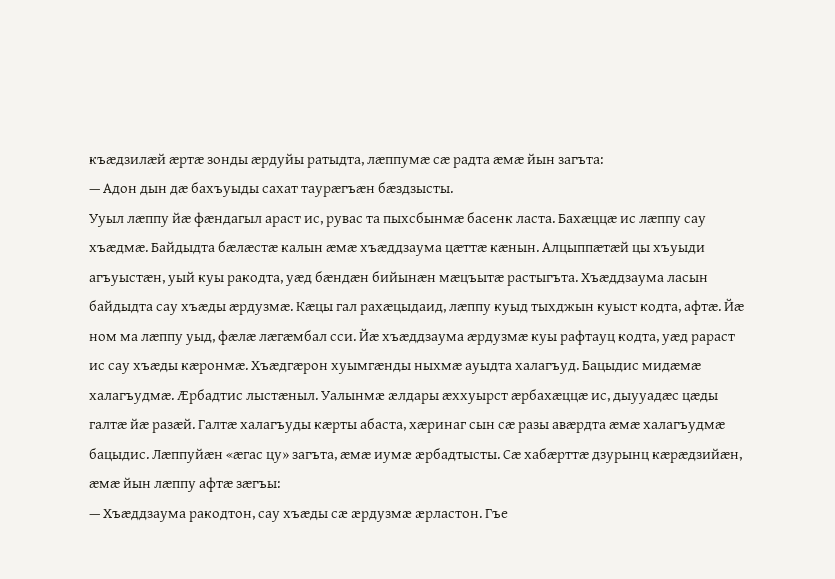къæдзилæй æртæ зонды æрдуйы ратыдта, лæппумæ сæ радта æмæ йын загъта:
— Адон дын дæ бахъуыды сахат таурæгъæн бæздзысты.
Ууыл лæппу йæ фæндагыл араст ис, рувас та пыхсбынмæ басенк ласта. Бахæццæ ис лæппу сау хъæдмæ. Байдыдта бæлæстæ калын æмæ хъæддзаума цæттæ кæнын. Алцыппæтæй цы хъуыди агъуыстæн, уый куы ракодта, уæд бæндæн бийынæн мæцъытæ растыгъта. Хъæддзаума ласын байдыдта сау хъæды æрдузмæ. Кæцы гал рахæцыдаид, лæппу куыд тыхджын куыст кодта, афтæ. Йæ ном ма лæппу уыд, фæлæ лæгæмбал сси. Йæ хъæддзаума æрдузмæ куы рафтауц кодта, уæд рараст ис сау хъæды кæронмæ. Хъæдгæрон хуымгæнды ныхмæ ауыдта халагъуд. Бацыдис мидæмæ халагъудмæ. Æрбадтис лыстæныл. Уалынмæ æлдары æххуырст æрбахæццæ ис, дыууадæс цæды галтæ йæ разæй. Галтæ халагъуды кæрты абаста, хæринаг сын сæ разы авæрдта æмæ халагъудмæ бацыдис. Лæппуйæн «æгас цу» загъта, æмæ иумæ æрбадтысты. Сæ хабæрттæ дзурынц кæрæдзийæн, æмæ йын лæппу афтæ зæгъы:
— Хъæддзаума ракодтон, сау хъæды сæ æрдузмæ æрластон. Гъе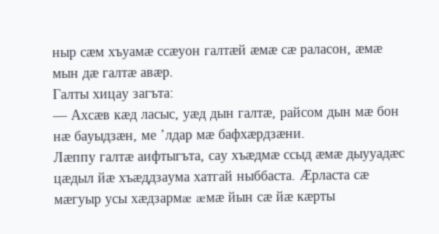ныр сæм хъуамæ ссæуон галтæй æмæ сæ раласон, æмæ мын дæ галтæ авæр.
Галты хицау загъта:
— Ахсæв кæд ласыс, уæд дын галтæ, райсом дын мæ бон нæ бауыдзæн, ме ’лдар мæ бафхæрдзæни.
Лæппу галтæ аифтыгъта, сау хъæдмæ ссыд æмæ дыууадæс цæдыл йæ хъæддзаума хатгай ныббаста. Æрласта сæ мæгуыр усы хæдзармæ æмæ йын сæ йæ кæрты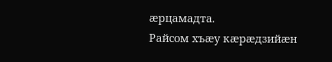æрцамадта.
Райсом хъæу кæрæдзийæн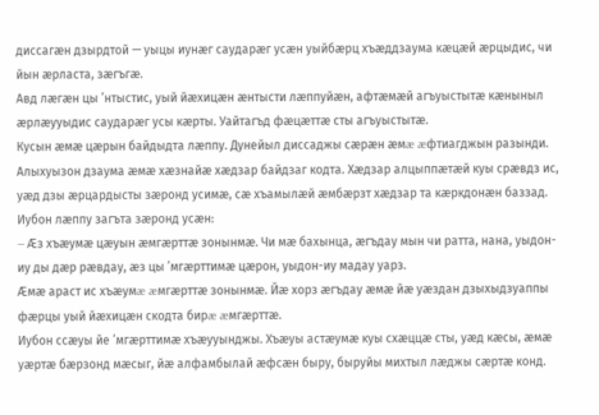диссагæн дзырдтой — уыцы иунæг саударæг усæн уыйбæрц хъæддзаума кæцæй æрцыдис, чи йын æрласта, зæгъгæ.
Авд лæгæн цы ’нтыстис, уый йæхицæн æнтысти лæппуйæн, афтæмæй агъуыстытæ кæныныл æрлæууыдис саударæг усы кæрты. Уайтагъд фæцæттæ сты агъуыстытæ.
Кусын æмæ цæрын байдыдта лæппу. Дунейыл диссаджы сæрæн æмæ æфтиагджын разынди. Алыхуызон дзаума æмæ хæзнайæ хæдзар байдзаг кодта. Хæдзар алцыппæтæй куы срæвдз ис, уæд дзы æрцардысты зæронд усимæ, сæ хъамылæй æмбæрзт хæдзар та кæркдонæн баззад.
Иубон лæппу загъта зæронд усæн:
— Æз хъæумæ цæуын æмгæрттæ зонынмæ. Чи мæ бахынца, æгъдау мын чи ратта, нана, уыдон-иу ды дæр рæвдау, æз цы ’мгæрттимæ цæрон, уыдон-иу мадау уарз.
Æмæ араст ис хъæумæ æмгæрттæ зонынмæ. Йæ хорз æгъдау æмæ йæ уæздан дзыхыдзуаппы фæрцы уый йæхицæн скодта бирæ æмгæрттæ.
Иубон ссæуы йе ’мгæрттимæ хъæууынджы. Хъæуы астæумæ куы схæццæ сты, уæд кæсы, æмæ уæртæ бæрзонд мæсыг, йæ алфамбылай æфсæн быру, быруйы михтыл лæджы сæртæ конд.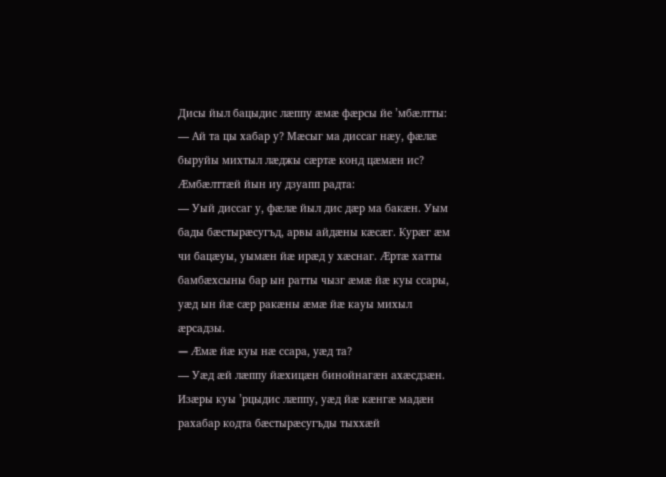Дисы йыл бацыдис лæппу æмæ фæрсы йе ’мбæлтты:
— Ай та цы хабар у? Мæсыг ма диссаг нæу, фæлæ быруйы михтыл лæджы сæртæ конд цæмæн ис?
Æмбæлттæй йын иу дзуапп радта:
— Уый диссаг у, фæлæ йыл дис дæр ма бакæн. Уым бады бæстырæсугъд, арвы айдæны кæсæг. Курæг æм чи бацæуы, уымæн йæ ирæд у хæснаг. Æртæ хатты бамбæхсыны бар ын ратты чызг æмæ йæ куы ссары, уæд ын йæ сæр ракæны æмæ йæ кауы михыл æрсадзы.
— Æмæ йæ куы нæ ссара, уæд та?
— Уæд æй лæппу йæхицæн бинойнагæн ахæсдзæн.
Изæры куы ’рцыдис лæппу, уæд йæ кæнгæ мадæн рахабар кодта бæстырæсугъды тыххæй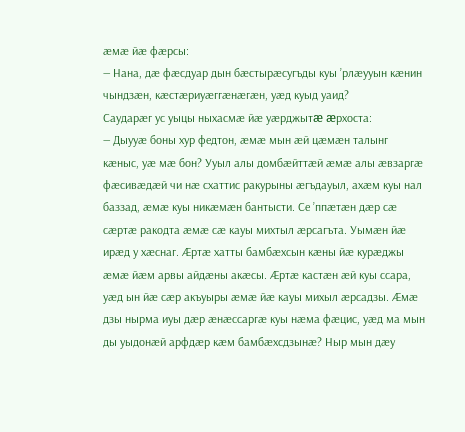æмæ йæ фæрсы:
— Нана, дæ фæсдуар дын бæстырæсугъды куы ’рлæууын кæнин чындзæн, кæстæриуæггæнæгæн, уæд куыд уаид?
Саударæг ус уыцы ныхасмæ йæ уæрджытæ æрхоста:
— Дыууæ боны хур федтон, æмæ мын æй цæмæн талынг кæныс, уæ мæ бон? Ууыл алы домбæйттæй æмæ алы æвзаргæ фæсивæдæй чи нæ схаттис ракурыны æгъдауыл, ахæм куы нал баззад, æмæ куы никæмæн бантысти. Се ’ппæтæн дæр сæ сæртæ ракодта æмæ сæ кауы михтыл æрсагъта. Уымæн йæ ирæд у хæснаг. Æртæ хатты бамбæхсын кæны йæ курæджы æмæ йæм арвы айдæны акæсы. Æртæ кастæн æй куы ссара, уæд ын йæ сæр акъуыры æмæ йæ кауы михыл æрсадзы. Æмæ дзы нырма иуы дæр æнæссаргæ куы нæма фæцис, уæд ма мын ды уыдонæй арфдæр кæм бамбæхсдзынæ? Ныр мын дæу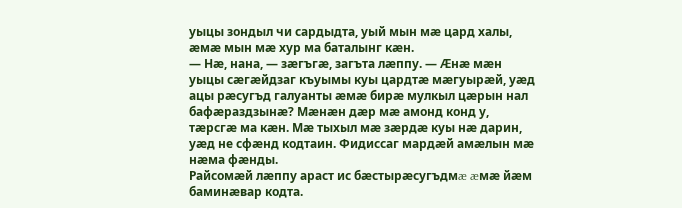уыцы зондыл чи сардыдта, уый мын мæ цард халы, æмæ мын мæ хур ма баталынг кæн.
— Нæ, нана, — зæгъгæ, загъта лæппу. — Æнæ мæн уыцы сæгæйдзаг къуымы куы цардтæ мæгуырæй, уæд ацы рæсугъд галуанты æмæ бирæ мулкыл цæрын нал бафæраздзынæ? Мæнæн дæр мæ амонд конд у, тæрсгæ ма кæн. Мæ тыхыл мæ зæрдæ куы нæ дарин, уæд не сфæнд кодтаин. Фидиссаг мардæй амæлын мæ нæма фæнды.
Райсомæй лæппу араст ис бæстырæсугъдмæ æмæ йæм баминæвар кодта.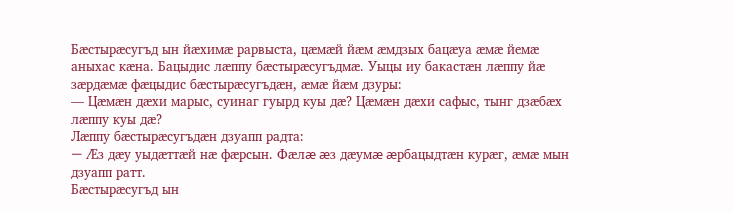Бæстырæсугъд ын йæхимæ рарвыста, цæмæй йæм æмдзых бацæуа æмæ йемæ аныхас кæна. Бацыдис лæппу бæстырæсугъдмæ. Уыцы иу бакастæн лæппу йæ зæрдæмæ фæцыдис бæстырæсугъдæн, æмæ йæм дзуры:
— Цæмæн дæхи марыс, суинаг гуырд куы дæ? Цæмæн дæхи сафыс, тынг дзæбæх лæппу куы дæ?
Лæппу бæстырæсугъдæн дзуапп радта:
— Æз дæу уыдæттæй нæ фæрсын. Фæлæ æз дæумæ æрбацыдтæн курæг, æмæ мын дзуапп ратт.
Бæстырæсугъд ын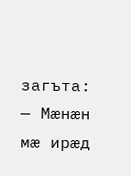загъта:
— Мæнæн мæ ирæд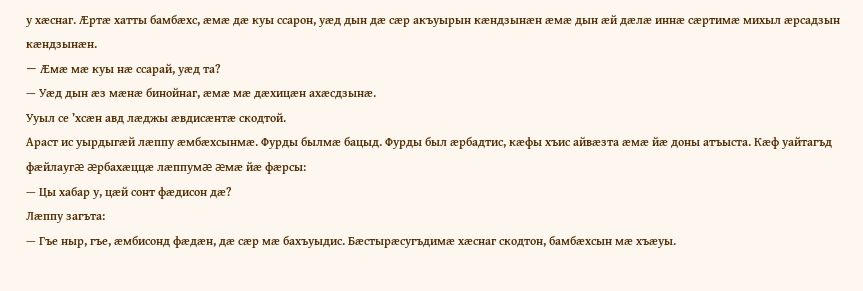у хæснаг. Æртæ хатты бамбæхс, æмæ дæ куы ссарон, уæд дын дæ сæр акъуырын кæндзынæн æмæ дын æй дæлæ иннæ сæртимæ михыл æрсадзын кæндзынæн.
— Æмæ мæ куы нæ ссарай, уæд та?
— Уæд дын æз мæнæ бинойнаг, æмæ мæ дæхицæн ахæсдзынæ.
Ууыл се ’хсæн авд лæджы æвдисæнтæ скодтой.
Араст ис уырдыгæй лæппу æмбæхсынмæ. Фурды былмæ бацыд. Фурды был æрбадтис, кæфы хъис айвæзта æмæ йæ доны атъыста. Кæф уайтагъд фæйлаугæ æрбахæццæ лæппумæ æмæ йæ фæрсы:
— Цы хабар у, цæй сонт фæдисон дæ?
Лæппу загъта:
— Гъе ныр, гъе, æмбисонд фæдæн, дæ сæр мæ бахъуыдис. Бæстырæсугъдимæ хæснаг скодтон, бамбæхсын мæ хъæуы.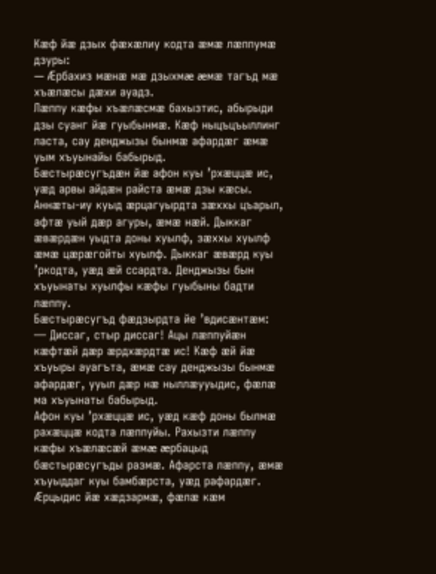Кæф йæ дзых фæхæлиу кодта æмæ лæппумæ дзуры:
— Æрбахиз мæнæ мæ дзыхмæ æмæ тагъд мæ хъæлæсы дæхи ауадз.
Лæппу кæфы хъæлæсмæ бахызтис, абырыди дзы суанг йæ гуыбынмæ. Кæф ныцъцъыллинг ласта, сау денджызы бынмæ афардæг æмæ уым хъуынайы бабырыд.
Бæстырæсугъдæн йæ афон куы ’рхæццæ ис, уæд арвы айдæн райста æмæ дзы кæсы. Аннæты-иу куыд æрцагуырдта зæххы цъарыл, афтæ уый дæр агуры, æмæ нæй. Дыккаг æвæрдæн уыдта доны хуылф, зæххы хуылф æмæ цæрæгойты хуылф. Дыккаг æвæрд куы ’ркодта, уæд æй ссардта. Денджызы бын хъуынаты хуылфы кæфы гуыбыны бадти лæппу.
Бæстырæсугъд фæдзырдта йе ’вдисæнтæм:
— Диссаг, стыр диссаг! Ацы лæппуйæн кæфтæй дæр æрдхæрдтæ ис! Кæф æй йæ хъуыры ауагъта, æмæ сау денджызы бынмæ афардæг, ууыл дæр нæ ныллæууыдис, фæлæ ма хъуынаты бабырыд.
Афон куы ’рхæццæ ис, уæд кæф доны былмæ рахæццæ кодта лæппуйы. Рахызти лæппу кæфы хъæлæсæй æмæ æрбацыд бæстырæсугъды размæ. Афарста лæппу, æмæ хъуыддаг куы бамбæрста, уæд рафардæг. Æрцыдис йæ хæдзармæ, фæлæ кæм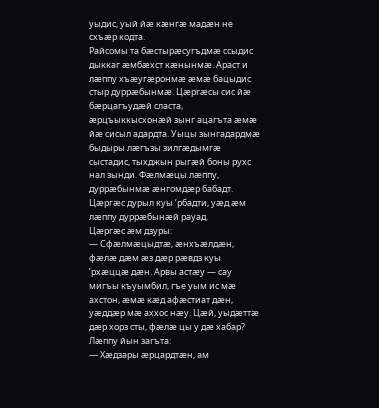уыдис, уый йæ кæнгæ мадæн не схъæр кодта.
Райсомы та бæстырæсугъдмæ ссыдис дыккаг æмбæхст кæнынмæ. Араст и лæппу хъæугæронмæ æмæ бацыдис стыр дуррæбынмæ. Цæргæсы сис йæ бæрцагъудæй сласта, æрцъыккысхонæй зынг ацагъта æмæ йæ сисыл адардта. Уыцы зынгадардмæ быдыры лæгъзы зилгæдымгæ сыстадис, тыхджын рыгæй боны рухс нал зынди. Фæлмæцы лæппу, дуррæбынмæ æнгомдæр бабадт. Цæргæс дурыл куы ’рбадти, уæд æм лæппу дуррæбынæй рауад.
Цæргæс æм дзуры:
— Сфæлмæцыдтæ, æнхъæлдæн, фæлæ дæм æз дæр рæвдз куы ’рхæццæ дæн. Арвы астæу — сау мигъы къуымбил, гъе уым ис мæ ахстон, æмæ кæд афæстиат дæн, уæддæр мæ аххос нæу. Цæй, уыдæттæ дæр хорз сты, фæлæ цы у дæ хабар?
Лæппу йын загъта:
— Хæдзары æрцардтæн, ам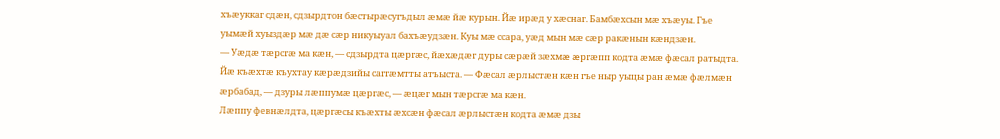хъæуккаг сдæн, сдзырдтон бæстырæсугъдыл æмæ йæ курын. Йæ ирæд у хæснаг. Бамбæхсын мæ хъæуы. Гъе уымæй хуыздæр мæ дæ сæр никуыуал бахъæудзæн. Куы мæ ссара, уæд мын мæ сæр ракæнын кæндзæн.
— Уæдæ тæрсгæ ма кæн, — сдзырдта цæргæс, йæхæдæг дуры сæрæй зæхмæ æргæпп кодта æмæ фæсал ратыдта. Йæ къæхтæ къухтау кæрæдзийы саггæмтты атъыста. — Фæсал æрлыстæн кæн гъе ныр уыцы ран æмæ фæлмæн æрбабад, — дзуры лæппумæ цæргæс, — æцæг мын тæрсгæ ма кæн.
Лæппу февнæлдта, цæргæсы къæхты æхсæн фæсал æрлыстæн кодта æмæ дзы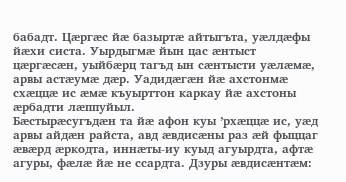бабадт. Цæргæс йæ базыртæ айтыгъта, уæлдæфы йæхи систа. Уырдыгмæ йын цас æнтыст цæргæсæн, уыйбæрц тагъд ын сæнтысти уæлæмæ, арвы астæумæ дæр. Уадидæгæн йæ ахстонмæ схæццæ ис æмæ къуырттон каркау йæ ахстоны æрбадти лæппуйыл.
Бæстырæсугъдæн та йæ афон куы ’рхæццæ ис, уæд арвы айдæн райста, авд æвдисæны раз æй фыццаг æвæрд æркодта, иннæты-иу куыд агуырдта, афтæ агуры, фæлæ йæ не ссардта. Дзуры æвдисæнтæм: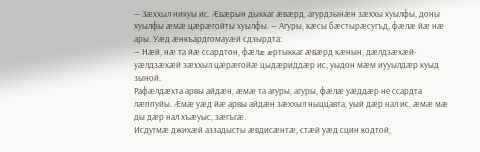— Зæххыл никуы ис. Æвæрын дыккаг æвæрд, агурдзынæн зæххы хуылфы, доны хуылфы æмæ цæрæгойты хуылфы. — Агуры, кæсы бæстырæсугъд, фæлæ йæ нæ ары. Уæд æнкъардгомауæй сдзырдта:
— Нæй, нæ та йæ ссардтон, фæлæ æртыккаг æвæрд кæнын, дæлдзæхæй-уæлдзæхæй зæххыл цæрæгойæ цыдæриддæр ис, уыдон мæм иууылдæр куыд зыной.
Рафæлдæхта арвы айдæн, æмæ та агуры, агуры, фæлæ уæддæр не ссардта лæппуйы. Æмæ уæд йæ арвы айдæн зæххыл ныццавта, уый дæр нал ис, æмæ мæ ды дæр нал хъæуыс, зæгъгæ.
Исдугмæ джихæй аззадысты æвдисæнтæ, стæй уæд сцин кодтой,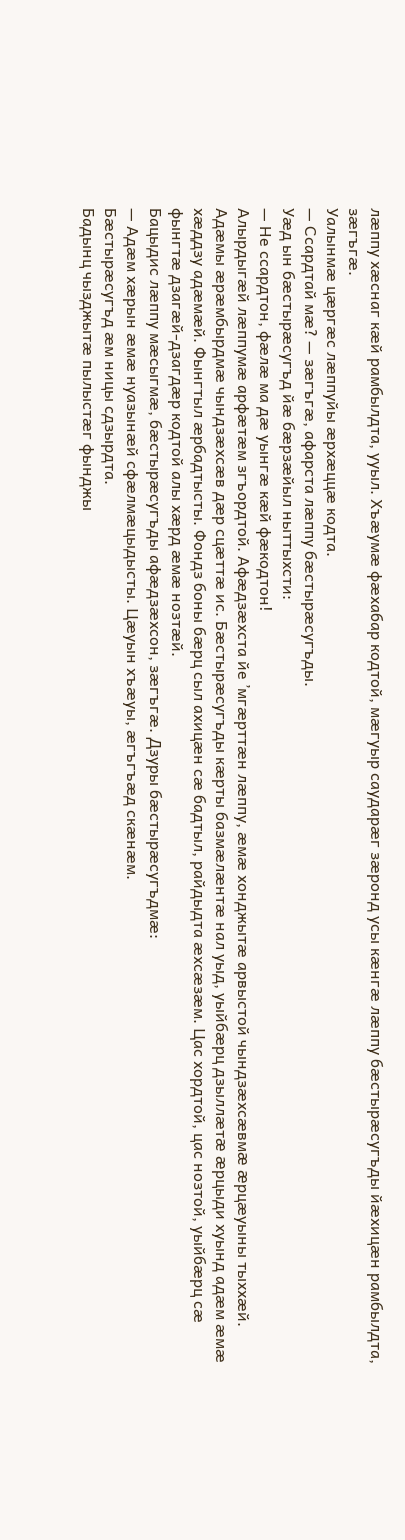лæппу хæснаг кæй рамбылдта, ууыл. Хъæумæ фæхабар кодтой, мæгуыр саударæг зæронд усы кæнгæ лæппу бæстырæсугъды йæхицæн рамбылдта, зæгъгæ.
Уалынмæ цæргæс лæппуйы æрхæццæ кодта.
— Ссардтай мæ? — зæгъгæ, афарста лæппу бæстырæсугъды.
Уæд ын бæстырæсугъд йæ бæрзæйыл ныттыхсти:
— Не ссардтон, фæлæ ма дæ уынгæ кæй фæкодтон!
Алырдыгæй лæппумæ арфæтæм згъордтой. Афæдзæхста йе ’мгæрттæн лæппу, æмæ хонджытæ арвыстой чындзæхсæвмæ æрцæуыны тыххæй. Адæмы æрæмбырдмæ чындзæхсæв дæр сцæттæ ис. Бæстырæсугъды кæрты базмæлæнтæ нал уыд, уыйбæрц дзыллæтæ æрцыди хуынд адæм æмæ хæддзу адæмæй. Фынгтыл æрбадтысты. Фондз боны бæрц сыл ахицæн сæ бадтыл, райдыдта æхсæзæм. Цас хордтой, цас нозтой, уыйбæрц сæ фынгтæ дзагæй-дзагдæр кодтой алы хæрд æмæ нозтæй.
Бацыдис лæппу мæсыгмæ, бæстырæсугъды афæдзæхсон, зæгъгæ. Дзуры бæстырæсугъдмæ:
— Адæм хæрын æмæ нуазынæй сфæлмæцыдысты. Цæуын хъæуы, æгъгъæд скæнæм.
Бæстырæсугъд æм ницы сдзырдта.
Бадынц чызджытæ пылыстæг фынджы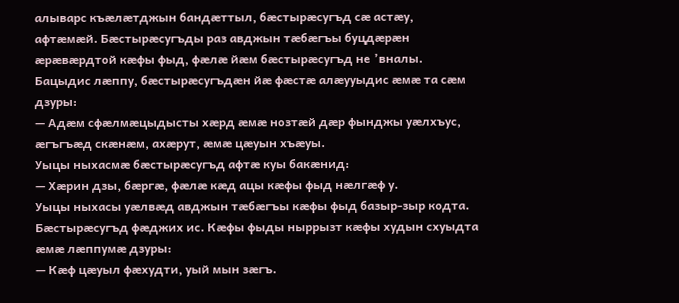алыварс къæлæтджын бандæттыл, бæстырæсугъд сæ астæу, афтæмæй. Бæстырæсугъды раз авджын тæбæгъы буцдæрæн æрæвæрдтой кæфы фыд, фæлæ йæм бæстырæсугъд не ’вналы. Бацыдис лæппу, бæстырæсугъдæн йæ фæстæ алæууыдис æмæ та сæм дзуры:
— Адæм сфæлмæцыдысты хæрд æмæ нозтæй дæр фынджы уæлхъус, æгъгъæд скæнæм, ахæрут, æмæ цæуын хъæуы.
Уыцы ныхасмæ бæстырæсугъд афтæ куы бакæнид:
— Хæрин дзы, бæргæ, фæлæ кæд ацы кæфы фыд нæлгæф у.
Уыцы ныхасы уæлвæд авджын тæбæгъы кæфы фыд базыр-зыр кодта. Бæстырæсугъд фæджих ис. Кæфы фыды ныррызт кæфы худын схуыдта æмæ лæппумæ дзуры:
— Кæф цæуыл фæхудти, уый мын зæгъ.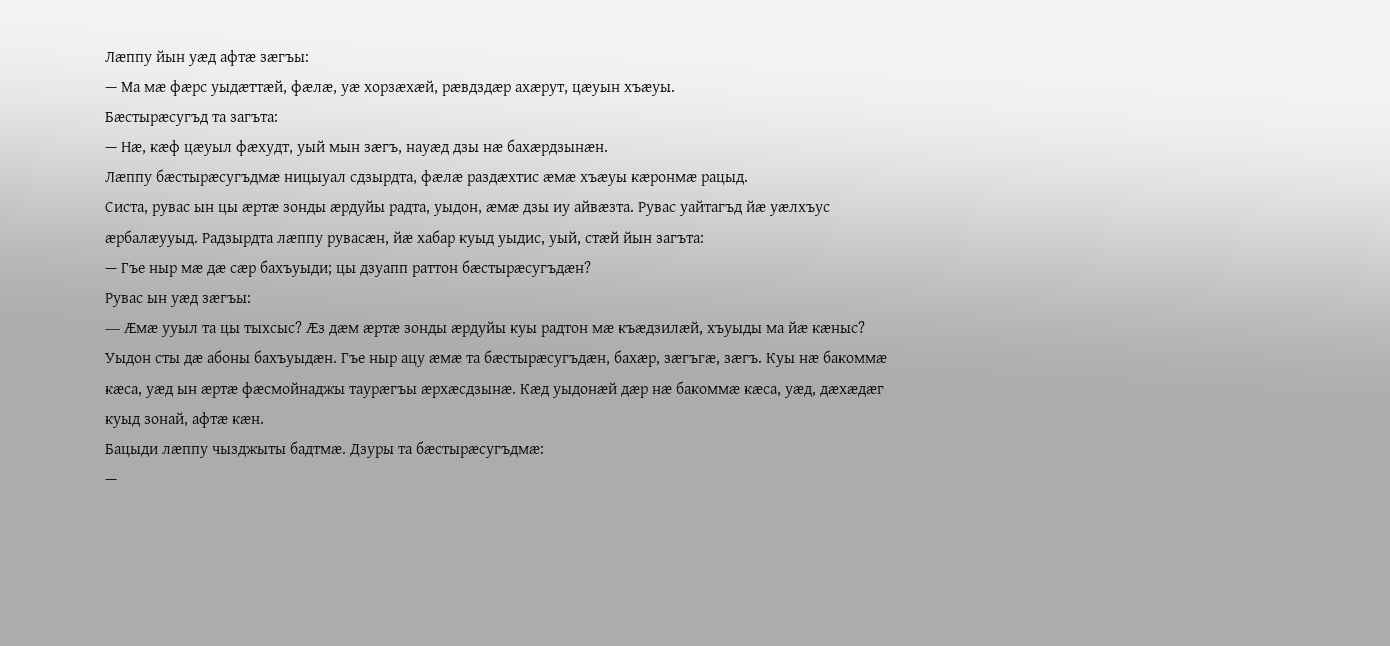Лæппу йын уæд афтæ зæгъы:
— Ма мæ фæрс уыдæттæй, фæлæ, уæ хорзæхæй, рæвдздæр ахæрут, цæуын хъæуы.
Бæстырæсугъд та загъта:
— Нæ, кæф цæуыл фæхудт, уый мын зæгъ, науæд дзы нæ бахæрдзынæн.
Лæппу бæстырæсугъдмæ ницыуал сдзырдта, фæлæ раздæхтис æмæ хъæуы кæронмæ рацыд.
Систа, рувас ын цы æртæ зонды æрдуйы радта, уыдон, æмæ дзы иу айвæзта. Рувас уайтагъд йæ уæлхъус æрбалæууыд. Радзырдта лæппу рувасæн, йæ хабар куыд уыдис, уый, стæй йын загъта:
— Гъе ныр мæ дæ сæр бахъуыди; цы дзуапп раттон бæстырæсугъдæн?
Рувас ын уæд зæгъы:
— Æмæ ууыл та цы тыхсыс? Æз дæм æртæ зонды æрдуйы куы радтон мæ къæдзилæй, хъуыды ма йæ кæныс? Уыдон сты дæ абоны бахъуыдæн. Гъе ныр ацу æмæ та бæстырæсугъдæн, бахæр, зæгъгæ, зæгъ. Куы нæ бакоммæ кæса, уæд ын æртæ фæсмойнаджы таурæгъы æрхæсдзынæ. Кæд уыдонæй дæр нæ бакоммæ кæса, уæд, дæхæдæг куыд зонай, афтæ кæн.
Бацыди лæппу чызджыты бадтмæ. Дзуры та бæстырæсугъдмæ:
—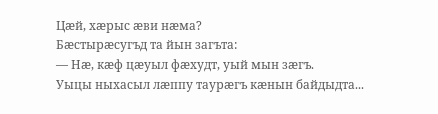Цæй, хæрыс æви нæма?
Бæстырæсугъд та йын загъта:
— Нæ, кæф цæуыл фæхудт, уый мын зæгъ.
Уыцы ныхасыл лæппу таурæгъ кæнын байдыдта...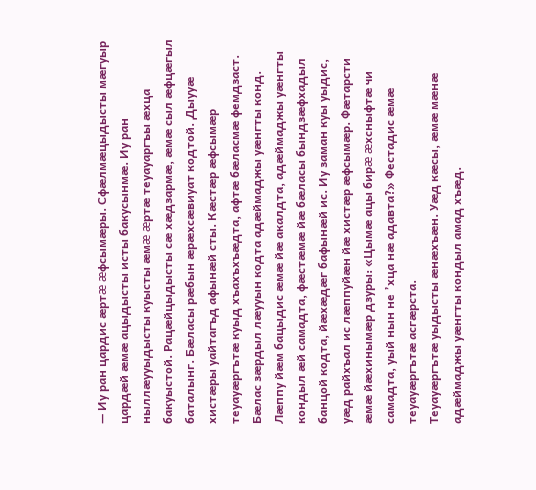— Иу ран цардис æртæ æфсымæры. Сфæлмæцыдысты мæгуыр цардæй æмæ ацыдысты исты бакусынмæ. Иу ран ныллæууыдысты куысты æмæ æртæ теуауаргъы æхца бакуыстой. Рацæйцыдысты сæ хæдзармæ, æмæ сыл æфцæгыл баталынг. Бæласы рæбын æрæхсæвиуат кодтой. Дыууæ хистæры уайтагъд афынæй сты. Кæстæр æфсымæр теуауæргътæ куыд хъахъхъæдта, афтæ бæласмæ фемдзаст. Бæлас зæрдыл лæууын кодта адæймаджы уæнгты конд. Лæппу йæм бацыдис æмæ йæ акалдта, адæймаджы уæнгты кондыл æй самадта, фæстæмæ йæ бæласы бындзæфхадыл банцой кодта, йæхæдæг бафынæй ис. Иу заман куы уыдис, уæд райхъал ис лæппуйæн йæ хистæр æфсымæр. Фæтарсти æмæ йæхинымæр дзуры: «Цымæ ацы бирæ æхсныфтæ чи самадта, уый нын не ’хца нæ адавта?» Фестадис æмæ теуауæргътæ асгæрста.
Теуауæргътæ уыдысты æнæхъæн. Уæд кæсы, æмæ мæнæ адæймаджы уæнгты кондыл амад хъæд.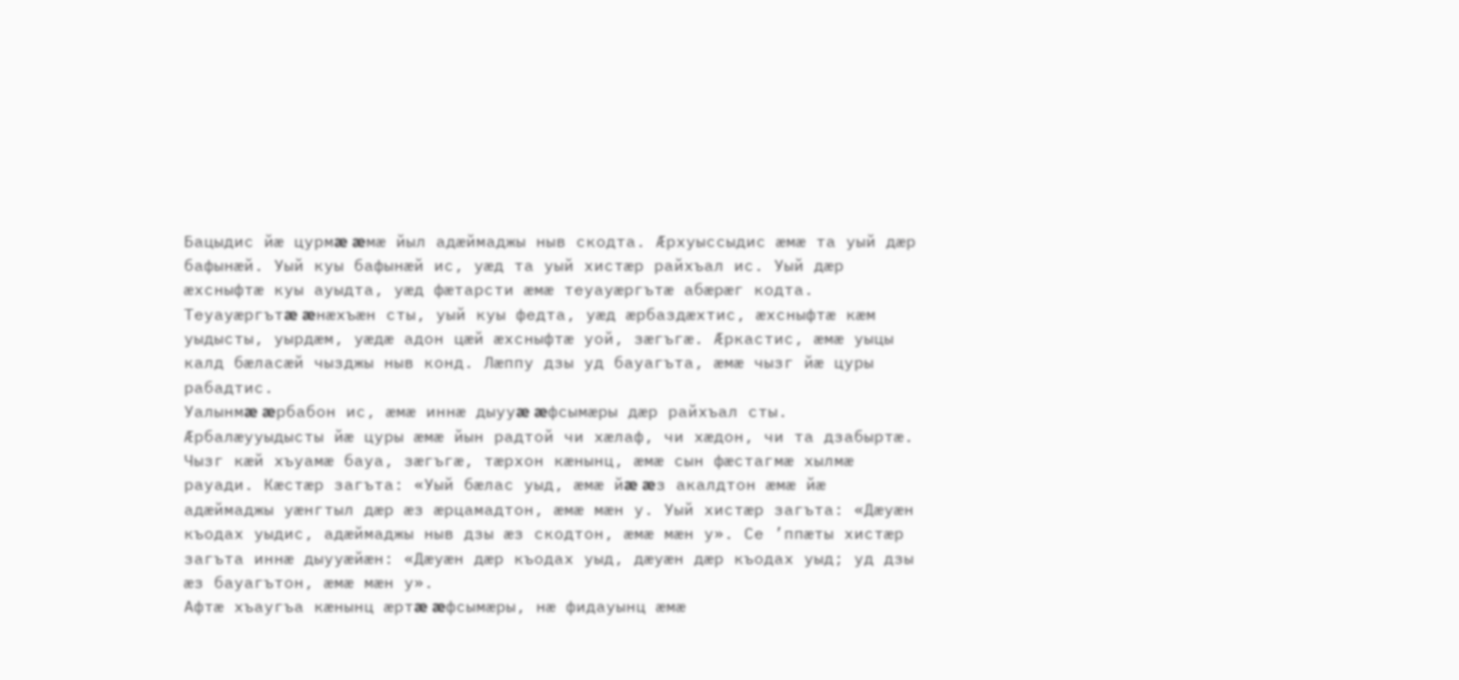Бацыдис йæ цурмæ æмæ йыл адæймаджы ныв скодта. Æрхуыссыдис æмæ та уый дæр бафынæй. Уый куы бафынæй ис, уæд та уый хистæр райхъал ис. Уый дæр æхсныфтæ куы ауыдта, уæд фæтарсти æмæ теуауæргътæ абæрæг кодта. Теуауæргътæ æнæхъæн сты, уый куы федта, уæд æрбаздæхтис, æхсныфтæ кæм уыдысты, уырдæм, уæдæ адон цæй æхсныфтæ уой, зæгъгæ. Æркастис, æмæ уыцы калд бæласæй чызджы ныв конд. Лæппу дзы уд бауагъта, æмæ чызг йæ цуры рабадтис.
Уалынмæ æрбабон ис, æмæ иннæ дыууæ æфсымæры дæр райхъал сты. Æрбалæууыдысты йæ цуры æмæ йын радтой чи хæлаф, чи хæдон, чи та дзабыртæ. Чызг кæй хъуамæ бауа, зæгъгæ, тæрхон кæнынц, æмæ сын фæстагмæ хылмæ рауади. Кæстæр загъта: «Уый бæлас уыд, æмæ йæ æз акалдтон æмæ йæ адæймаджы уæнгтыл дæр æз æрцамадтон, æмæ мæн у. Уый хистæр загъта: «Дæуæн къодах уыдис, адæймаджы ныв дзы æз скодтон, æмæ мæн у». Се ’ппæты хистæр загъта иннæ дыууæйæн: «Дæуæн дæр къодах уыд, дæуæн дæр къодах уыд; уд дзы æз бауагътон, æмæ мæн у».
Афтæ хъаугъа кæнынц æртæ æфсымæры, нæ фидауынц æмæ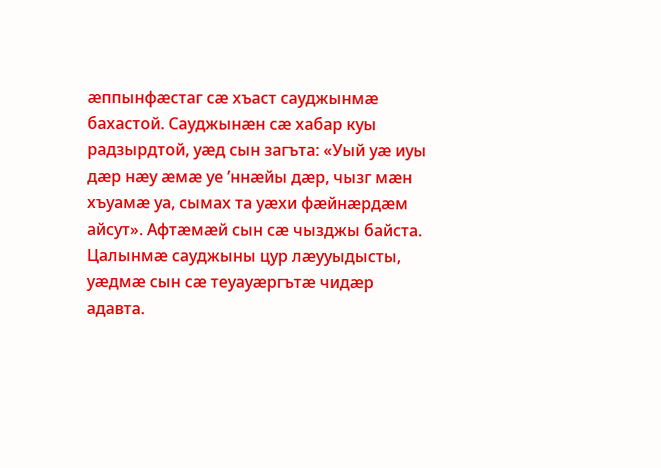æппынфæстаг сæ хъаст сауджынмæ бахастой. Сауджынæн сæ хабар куы радзырдтой, уæд сын загъта: «Уый уæ иуы дæр нæу æмæ уе ’ннæйы дæр, чызг мæн хъуамæ уа, сымах та уæхи фæйнæрдæм айсут». Афтæмæй сын сæ чызджы байста. Цалынмæ сауджыны цур лæууыдысты, уæдмæ сын сæ теуауæргътæ чидæр адавта.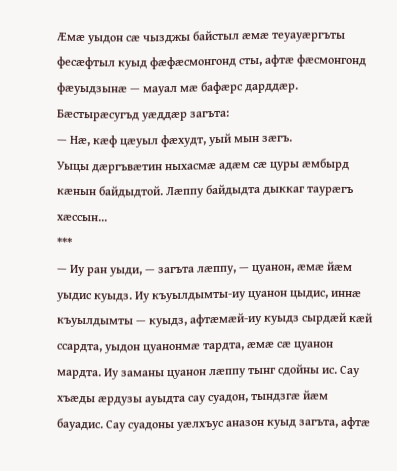Æмæ уыдон сæ чызджы байстыл æмæ теуауæргъты фесæфтыл куыд фæфæсмонгонд сты, афтæ фæсмонгонд фæуыдзынæ — мауал мæ бафæрс дарддæр.
Бæстырæсугъд уæддæр загъта:
— Нæ, кæф цæуыл фæхудт, уый мын зæгъ.
Уыцы дæргъвæтин ныхасмæ адæм сæ цуры æмбырд кæнын байдыдтой. Лæппу байдыдта дыккаг таурæгъ хæссын...
***
— Иу ран уыди, — загъта лæппу, — цуанон, æмæ йæм уыдис куыдз. Иу къуылдымты-иу цуанон цыдис, иннæ къуылдымты — куыдз, афтæмæй-иу куыдз сырдæй кæй ссардта, уыдон цуанонмæ тардта, æмæ сæ цуанон мардта. Иу заманы цуанон лæппу тынг сдойны ис. Сау хъæды æрдузы ауыдта сау суадон, тындзгæ йæм бауадис. Сау суадоны уæлхъус аназон куыд загъта, афтæ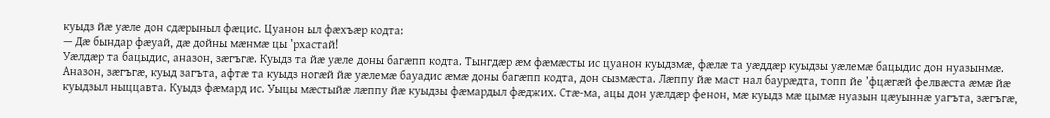куыдз йæ уæле дон сдæрыныл фæцис. Цуанон ыл фæхъæр кодта:
— Дæ бындар фæуай, дæ дойны мæнмæ цы ’рхастай!
Уæлдæр та бацыдис, аназон, зæгъгæ. Куыдз та йæ уæле доны багæпп кодта. Тынгдæр æм фæмæсты ис цуанон куыдзмæ, фæлæ та уæддæр куыдзы уæлемæ бацыдис дон нуазынмæ. Аназон, зæгъгæ, куыд загъта, афтæ та куыдз ногæй йæ уæлемæ бауадис æмæ доны багæпп кодта, дон сызмæста. Лæппу йæ маст нал баурæдта, топп йе ’фцæгæй фелвæста æмæ йæ куыдзыл ныццавта. Куыдз фæмард ис. Уыцы мæстыйæ лæппу йæ куыдзы фæмардыл фæджих. Стæ-ма, ацы дон уæлдæр фенон, мæ куыдз мæ цымæ нуазын цæуыннæ уагъта, зæгъгæ,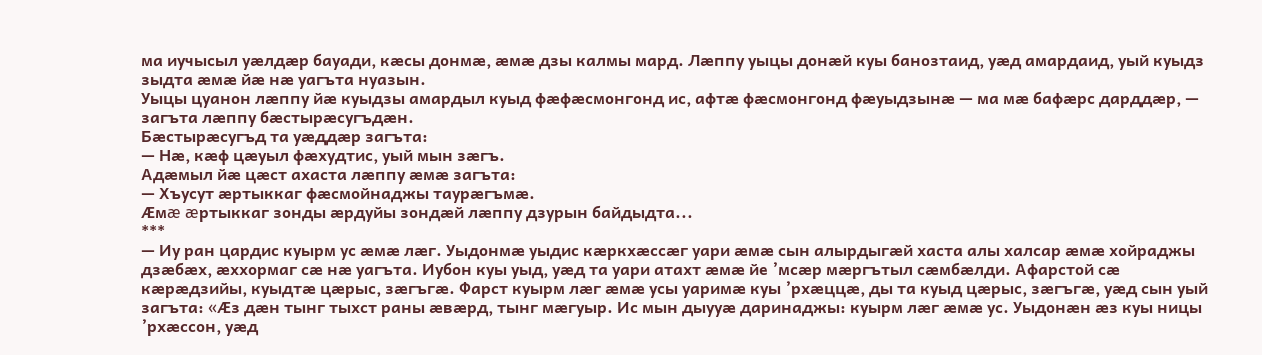ма иучысыл уæлдæр бауади, кæсы донмæ, æмæ дзы калмы мард. Лæппу уыцы донæй куы банозтаид, уæд амардаид, уый куыдз зыдта æмæ йæ нæ уагъта нуазын.
Уыцы цуанон лæппу йæ куыдзы амардыл куыд фæфæсмонгонд ис, афтæ фæсмонгонд фæуыдзынæ — ма мæ бафæрс дарддæр, — загъта лæппу бæстырæсугъдæн.
Бæстырæсугъд та уæддæр загъта:
— Нæ, кæф цæуыл фæхудтис, уый мын зæгъ.
Адæмыл йæ цæст ахаста лæппу æмæ загъта:
— Хъусут æртыккаг фæсмойнаджы таурæгъмæ.
Æмæ æртыккаг зонды æрдуйы зондæй лæппу дзурын байдыдта...
***
— Иу ран цардис куырм ус æмæ лæг. Уыдонмæ уыдис кæркхæссæг уари æмæ сын алырдыгæй хаста алы халсар æмæ хойраджы дзæбæх, æххормаг сæ нæ уагъта. Иубон куы уыд, уæд та уари атахт æмæ йе ’мсæр мæргътыл сæмбæлди. Афарстой сæ кæрæдзийы, куыдтæ цæрыс, зæгъгæ. Фарст куырм лæг æмæ усы уаримæ куы ’рхæццæ, ды та куыд цæрыс, зæгъгæ, уæд сын уый загъта: «Æз дæн тынг тыхст раны æвæрд, тынг мæгуыр. Ис мын дыууæ даринаджы: куырм лæг æмæ ус. Уыдонæн æз куы ницы ’рхæссон, уæд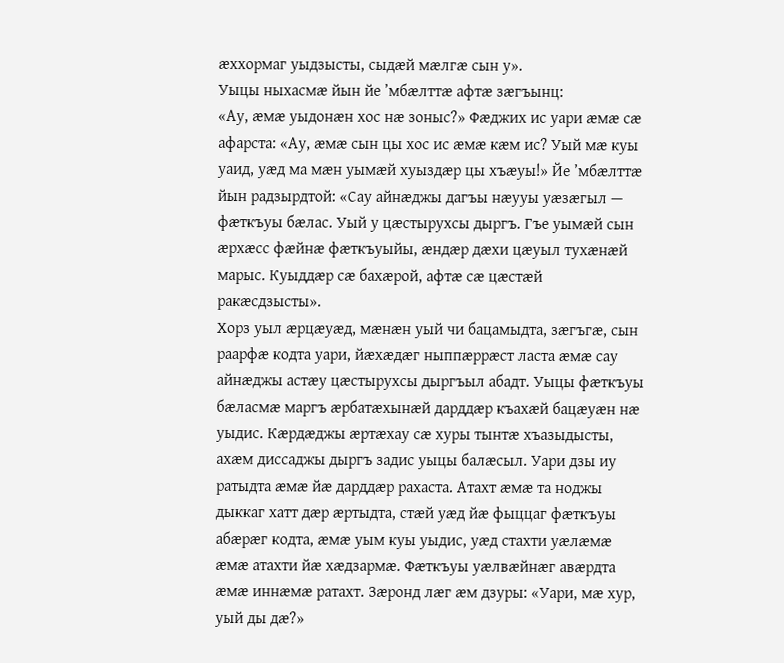æххормаг уыдзысты, сыдæй мæлгæ сын у».
Уыцы ныхасмæ йын йе ’мбæлттæ афтæ зæгъынц:
«Ау, æмæ уыдонæн хос нæ зоныс?» Фæджих ис уари æмæ сæ афарста: «Ау, æмæ сын цы хос ис æмæ кæм ис? Уый мæ куы уаид, уæд ма мæн уымæй хуыздæр цы хъæуы!» Йе ’мбæлттæ йын радзырдтой: «Сау айнæджы дагъы нæууы уæзæгыл — фæткъуы бæлас. Уый у цæстырухсы дыргъ. Гъе уымæй сын æрхæсс фæйнæ фæткъуыйы, æндæр дæхи цæуыл тухæнæй марыс. Куыддæр сæ бахæрой, афтæ сæ цæстæй ракæсдзысты».
Хорз уыл æрцæуæд, мæнæн уый чи бацамыдта, зæгъгæ, сын раарфæ кодта уари, йæхæдæг ныппæррæст ласта æмæ сау айнæджы астæу цæстырухсы дыргъыл абадт. Уыцы фæткъуы бæласмæ маргъ æрбатæхынæй дарддæр къахæй бацæуæн нæ уыдис. Кæрдæджы æртæхау сæ хуры тынтæ хъазыдысты, ахæм диссаджы дыргъ задис уыцы балæсыл. Уари дзы иу ратыдта æмæ йæ дарддæр рахаста. Атахт æмæ та ноджы дыккаг хатт дæр æртыдта, стæй уæд йæ фыццаг фæткъуы абæрæг кодта, æмæ уым куы уыдис, уæд стахти уæлæмæ æмæ атахти йæ хæдзармæ. Фæткъуы уæлвæйнæг авæрдта æмæ иннæмæ ратахт. Зæронд лæг æм дзуры: «Уари, мæ хур, уый ды дæ?»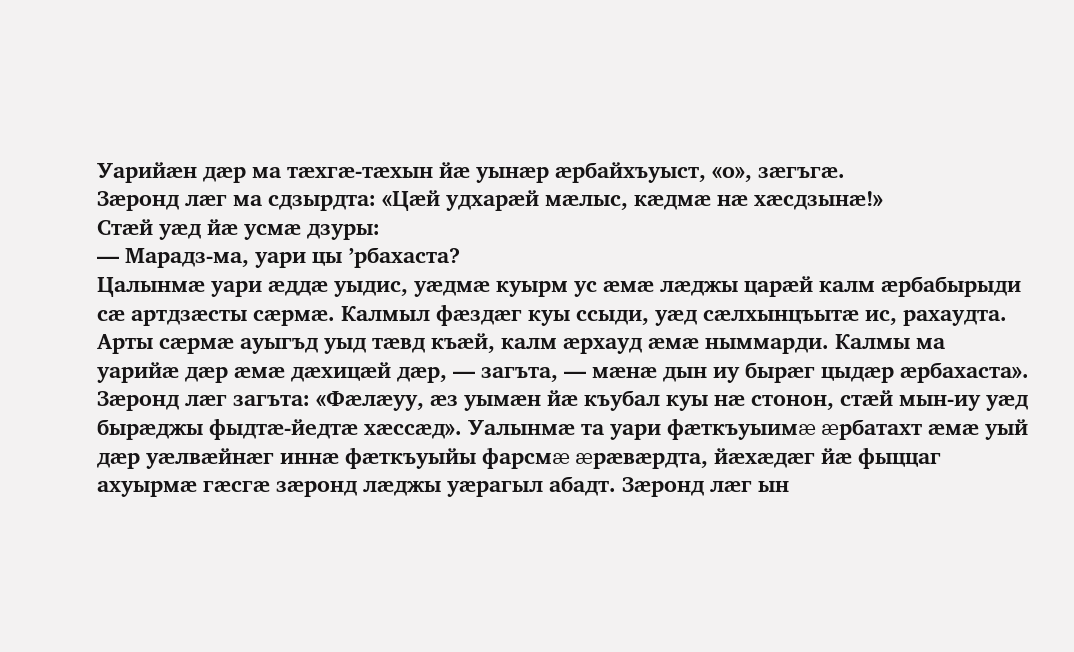Уарийæн дæр ма тæхгæ-тæхын йæ уынæр æрбайхъуыст, «о», зæгъгæ.
Зæронд лæг ма сдзырдта: «Цæй удхарæй мæлыс, кæдмæ нæ хæсдзынæ!»
Стæй уæд йæ усмæ дзуры:
— Марадз-ма, уари цы ’рбахаста?
Цалынмæ уари æддæ уыдис, уæдмæ куырм ус æмæ лæджы царæй калм æрбабырыди сæ артдзæсты сæрмæ. Калмыл фæздæг куы ссыди, уæд сæлхынцъытæ ис, рахаудта. Арты сæрмæ ауыгъд уыд тæвд къæй, калм æрхауд æмæ ныммарди. Калмы ма
уарийæ дæр æмæ дæхицæй дæр, — загъта, — мæнæ дын иу бырæг цыдæр æрбахаста». Зæронд лæг загъта: «Фæлæуу, æз уымæн йæ къубал куы нæ стонон, стæй мын-иу уæд бырæджы фыдтæ-йедтæ хæссæд». Уалынмæ та уари фæткъуыимæ æрбатахт æмæ уый дæр уæлвæйнæг иннæ фæткъуыйы фарсмæ æрæвæрдта, йæхæдæг йæ фыццаг ахуырмæ гæсгæ зæронд лæджы уæрагыл абадт. Зæронд лæг ын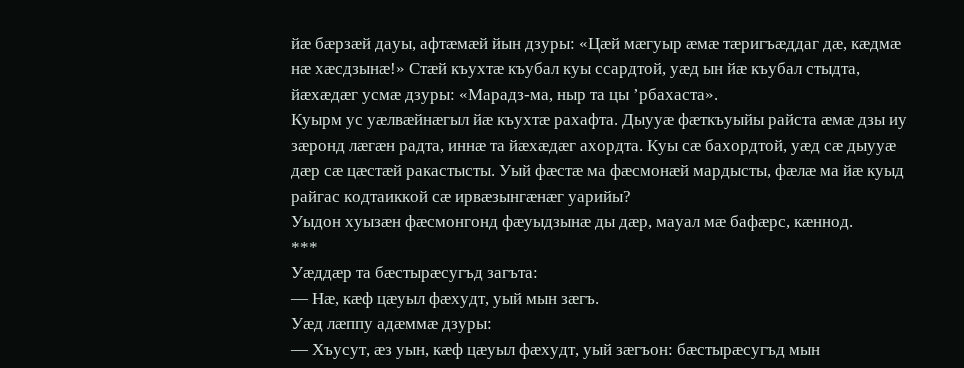йæ бæрзæй дауы, афтæмæй йын дзуры: «Цæй мæгуыр æмæ тæригъæддаг дæ, кæдмæ нæ хæсдзынæ!» Стæй къухтæ къубал куы ссардтой, уæд ын йæ къубал стыдта, йæхæдæг усмæ дзуры: «Марадз-ма, ныр та цы ’рбахаста».
Куырм ус уæлвæйнæгыл йæ къухтæ рахафта. Дыууæ фæткъуыйы райста æмæ дзы иу зæронд лæгæн радта, иннæ та йæхæдæг ахордта. Куы сæ бахордтой, уæд сæ дыууæ дæр сæ цæстæй ракастысты. Уый фæстæ ма фæсмонæй мардысты, фæлæ ма йæ куыд райгас кодтаиккой сæ ирвæзынгæнæг уарийы?
Уыдон хуызæн фæсмонгонд фæуыдзынæ ды дæр, мауал мæ бафæрс, кæннод.
***
Уæддæр та бæстырæсугъд загъта:
— Нæ, кæф цæуыл фæхудт, уый мын зæгъ.
Уæд лæппу адæммæ дзуры:
— Хъусут, æз уын, кæф цæуыл фæхудт, уый зæгъон: бæстырæсугъд мын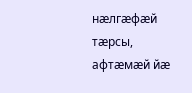нæлгæфæй тæрсы, афтæмæй йæ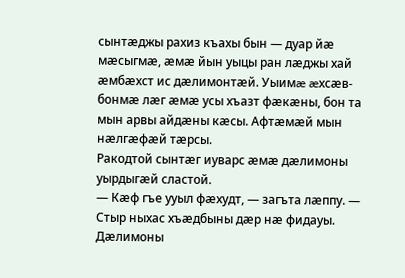сынтæджы рахиз къахы бын — дуар йæ мæсыгмæ, æмæ йын уыцы ран лæджы хай æмбæхст ис дæлимонтæй. Уыимæ æхсæв-бонмæ лæг æмæ усы хъазт фæкæны, бон та мын арвы айдæны кæсы. Афтæмæй мын нæлгæфæй тæрсы.
Ракодтой сынтæг иуварс æмæ дæлимоны уырдыгæй сластой.
— Кæф гъе ууыл фæхудт, — загъта лæппу. — Стыр ныхас хъæдбыны дæр нæ фидауы.
Дæлимоны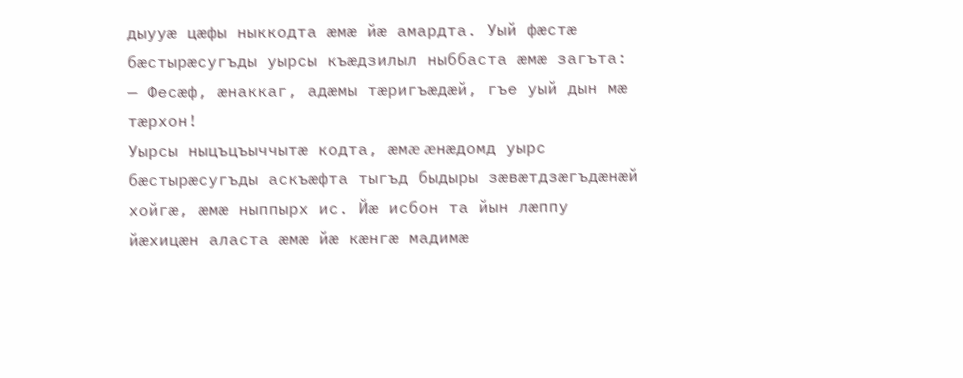дыууæ цæфы ныккодта æмæ йæ амардта. Уый фæстæ бæстырæсугъды уырсы къæдзилыл ныббаста æмæ загъта:
— Фесæф, æнаккаг, адæмы тæригъæдæй, гъе уый дын мæ тæрхон!
Уырсы ныцъцъыччытæ кодта, æмæ æнæдомд уырс бæстырæсугъды аскъæфта тыгъд быдыры зæвæтдзæгъдæнæй хойгæ, æмæ ныппырх ис. Йæ исбон та йын лæппу йæхицæн аласта æмæ йæ кæнгæ мадимæ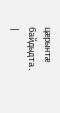цæрынтæ байдыдта.
|